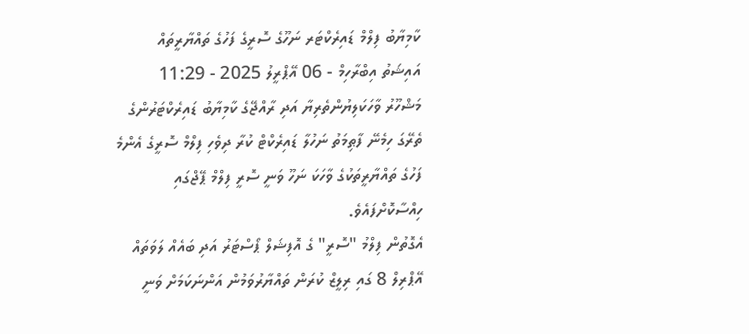ކާމިޔާބު ފިލްމް ޑައިރެކްޓަރ ނަހޫގެ ސޮރީގެ ފަހުގެ ތައްޔާރީތައް
އައިޝަތު އިބްރާހިމް - 06 އޭޕްރީލު 2025 - 11:29
މަޝްހޫރު ވާހަކަލިޔުންތެރިޔާ އަދި ރާއްޖޭގެ ކާމިޔާބު ޑައިރެކްޓަރުންގެ ތެރޭގަ ހިމެނޭ ފާޠިމަތު ނަހުލާ ޑައިރެކްޓް ކުރާ ދިވެހި ފިލްމް ސޮރީގެ އެންމެ ފަހުގެ ތައްޔާރީތަކުގެ ވާހަކަ ނަހޫ ވަނީ ސޮރީ ފިލްމް ޕޭޖްގައި ހިއްސާކޮށްފައެވެ.
އެގޮތުން ފިލްމު "ސޮރީ" ގެ އޮފިޝަލް ޕޯސްޓަރު އަދި ބައެއް ލަވަތައް އޭޕްރިލް 8 ގައި ރިލީޒް ކުރަން ތައްޔާރުވަމުން އަންނަކަމަށް ވަނީ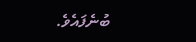ބުނެފައެވެ.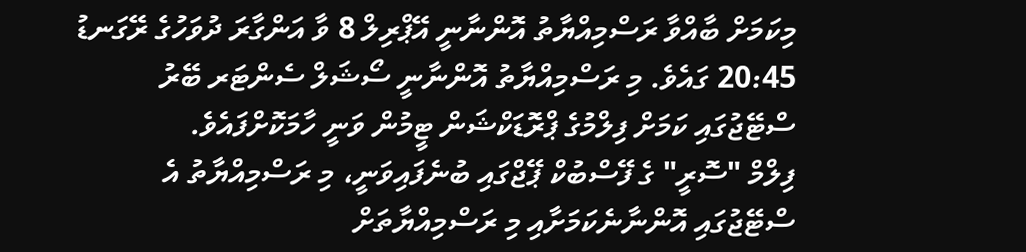މިކަމަށް ބާއްވާ ރަސްމިއްޔާތު އޮންނާނީ އޭޕްރިލް 8 ވާ އަންގާރަ ދުވަހުގެ ރޭގަނޑު 20:45 ގައެވެ. މި ރަސްމިއްޔާތު އޮންނާނީ ސޯޝަލް ސެންޓަރ ބޭރު ސްޓޭޖުގައި ކަމަށް ފިލްމުގެ ޕްރޮޑަކްޝަން ޓީމުން ވަނީ ހާމަކޮށްފައެވެ.
ފިލްމް "ސޮރީ" ގެ ފޭސްބުކް ޕޭޖްގައި ބުނެފައިވަނީ، މި ރަސްމިއްޔާތު އެ ސްޓޭޖުގައި އޮންނާނެކަމަށާއި މި ރަސްމިއްޔާތަށް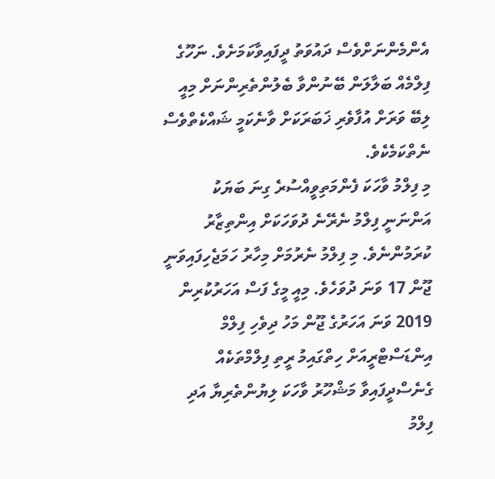އެންމެންނަށްވެސް ދައުވަތު ދީފައިވާކަމަށެވެ. ނަހޫގެ ފިލްމެއް ބަލާލަން ބޭނުންވާ ބެލުންތެރިންނަށް މިއީ ލިބޭ ވަރަށް އުފާވެރި ޚަބަރަކަށް ވާނެކަމީ ޝައްކެތްވެސް ނެތްކަމެކެވެ.
މި ފިލްމު ވާހަކަ ފެންމަތިވީއްސުރެ ގިނަ ބަޔަކު އަންނަނީ ފިލްމު ނެރޭނެ ދުވަހަކަށް އިންތިޒާރު ކުރަމުންނެވެ. މި ފިލްމު ނެރުމަށް މިހާރު ހަމަޖެހިފައިވަނީ ޖޫން 17 ވަނަ ދުވަހެވެ. މިއީ މީގެ ފަސް އަހަރުކުރިން 2019 ވަނަ އަހަރުގެ ޖޫން މަހު ދިވެހި ފިލްމް އިންޑަސްޓްރީއަށް ހިތްގައިމު ރީތި ފިލްމްތަކެއް ގެނެސްދީފައިވާ މަޝްހޫރު ވާހަކަ ލިޔުންތެރިޔާ އަދި ފިލްމު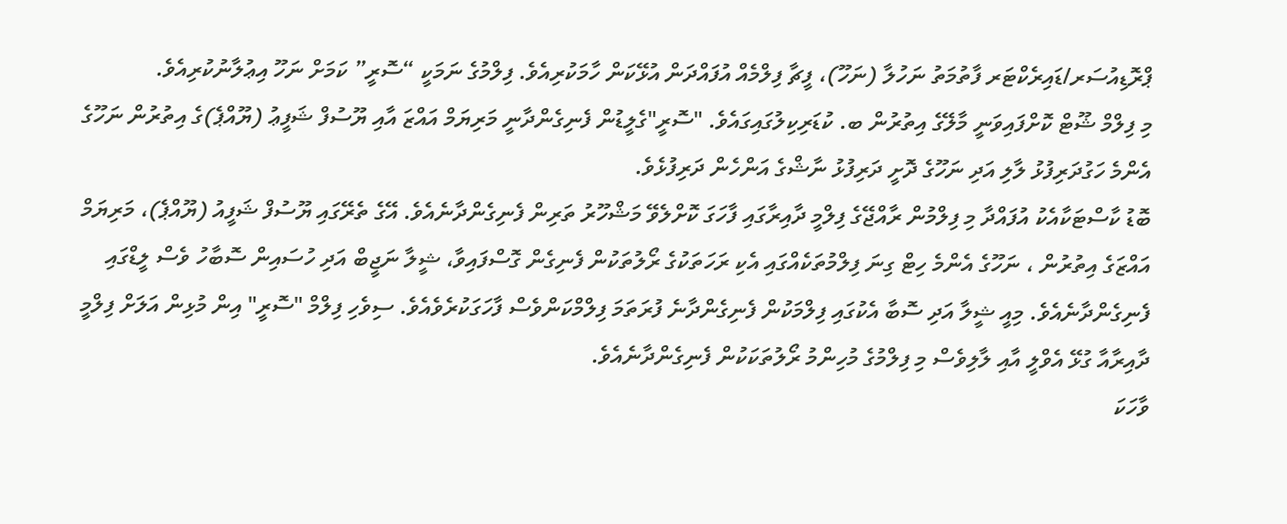ޕްރޮޑިއުސަރ/ޑައިރެކްޓަރ ފާތުމަތު ނަހުލާ (ނަހޫ)، ފީޗާ ފިލްމެއް އުފައްދަން އުޅޭކަން ހާމަކުރިއެވެ. ފިލްމުގެ ނަމަކީ “ސޮރީ” ކަމަށް ނަހޫ އިޢުލާނުކުރިއެވެ.
މި ފިލްމް ޝޫޓް ކޮށްފައިވަނީ މާލޭގެ އިތުރުން ބ. ކުޑަރިކިލުގައިގައެވެ. "ސޮރީ"ގެލީޑުން ފެނިގެންދާނީ މަރިޔަމް އައްޒަ އާއި ޔޫސުފް ޝަފީޢު (ޔޫއްޕެ)ގެ އިތުރުން ނަހޫގެ އެންމެ ހަގުދަރިފުޅު ލާލި އަދި ނަހޫގެ ދޮށީ ދަރިފުޅު ނާޝްގެ އަންހެން ދަރިފުޅެވެ.
ބޮޑު ކާސްޓަކާއެކު އުފައްދާ މި ފިލްމުން ރާއްޖޭގެ ފިލްމީ ދާއިރާގައި ފާހަގަ ކޮށްލެވޭ މަޝްހޫރު ތަރިން ފެނިގެންދާނެއެވެ. އޭގެ ތެރޭގައި ޔޫސުފް ޝަފީއު (ޔޫއްޕެ)، މަރިޔަމް އައްޒަގެ އިތުރުން ، ނަހޫގެ އެންމެ ހިޓް ގިނަ ފިލްމުތަކެއްގައި އެކި ރަހަތަކުގެ ރޯލުތަކުން ފެނިގެން ގޮސްފައިވާ، ޝީލާ ނަޖީބް އަދި ހުސައިން ސޮބާހު ވެސް ލީޑްގައި ފެނިގެންދާނެއެވެ. މިއީ ޝީލާ އަދި ސޮބާ އެކުގައި ފިލްމަކުން ފެނިގެންދާނެ ފުރަތަމަ ފިލްމްކަންވެސް ފާހަގަކުރެވެއެވެ. ސިވެހި ފިލްމް "ސޮރީ" އިން މުޅިން އަލަށް ފިލްމީ ދާއިރާއާ ގުޅޭ އެވްލީ އާއި ލާލިވެސް މި ފިލްމުގެ މުހިންމު ރޯލުތަކަކުން ފެނިގެންދާނެއެވެ.
ވާހަކަ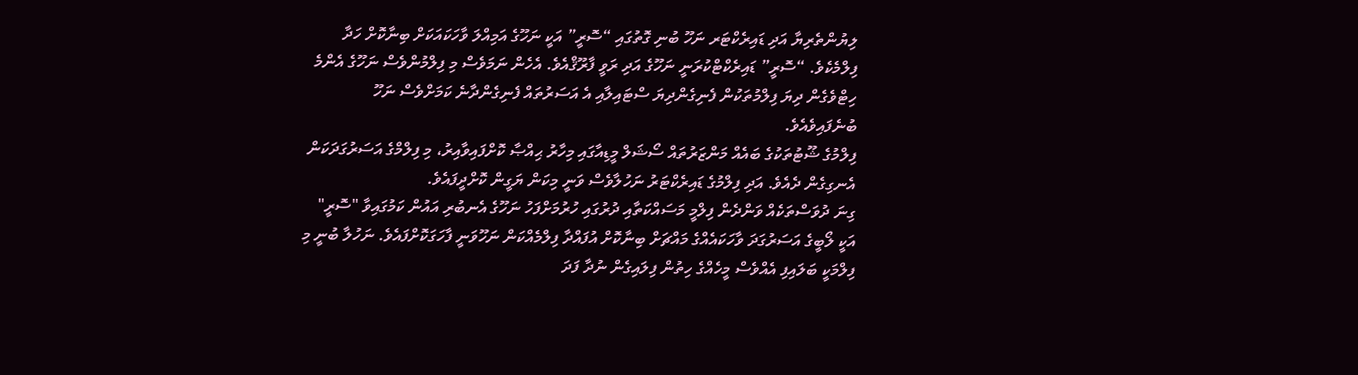ލިޔުންތެރިޔާ އަދި ޑައިރެކްޓަރ ނަހޫ ބުނި ގޮތުގައި “ސޮރީ” އަކީ ނަހޫގެ އަމިއްލަ ވާހަކައަކަށް ބިނާކޮށް ހަދާ ފިލްމެކެވެ. “ސޮރީ” ޑައިރެކްޓްކުރަނީ ނަހޫގެ އަދި ރަވީ ފާރޫޤްއެވެ. އެހެން ނަމަވެސް މި ފިލްމުންވެސް ނަހޫގެ އެންމެ ހިޓްވެގެން ދިޔަ ފިލްމުތަކުން ފެނިގެންދިޔަ ސްޓައިލާއި އެ އަސަރުތައް ފެނިގެންދާނެ ކަމަށްވެސް ނަހޫ ބުނެފައިވެއެވެ.
ފިލްމުގެ ޝޫޓުތަކުގެ ބައެއް މަންޒަރުތައް ސޯޝަލް މީޑިއާގައި މިހާރު ޙިއްޞާ ކޮށްފައިވާއިރު، މި ފިލްމްގެ އަސަރުގަދަކަން އެނގިގެން ދެއެވެ. އަދި ފިލްމުގެ ޑައިރެކްޓަރު ނަހުލާވެސް ވަނީ މިކަން ޔަގީން ކޮށްދީފައެވެ.
ގިނަ ދުވަސްތަކެއް ވަންދެން ފިލްމީ މަސައްކަތާއި ދުރުގައި ހުރުމަށްފަހު ނަހޫގެ އެނބުރި އައުން ކަމުގައިވާ "ސޮރީ" އަކީ ލޯބީގެ އަސަރުގަދަ ވާހަކައެއްގެ މައްޗަށް ބިނާކޮށް އުފައްދާ ފިލްމެއްކަން ނަހޫވަނީ ފާހަގަކޮށްފައެވެ. ނަހުލާ ބުނީ މި ފިލްމަކީ ބަލައިފި އެއްވެސް މީހެއްގެ ހިތުން ފިލައިގެން ނުދާ ފަދަ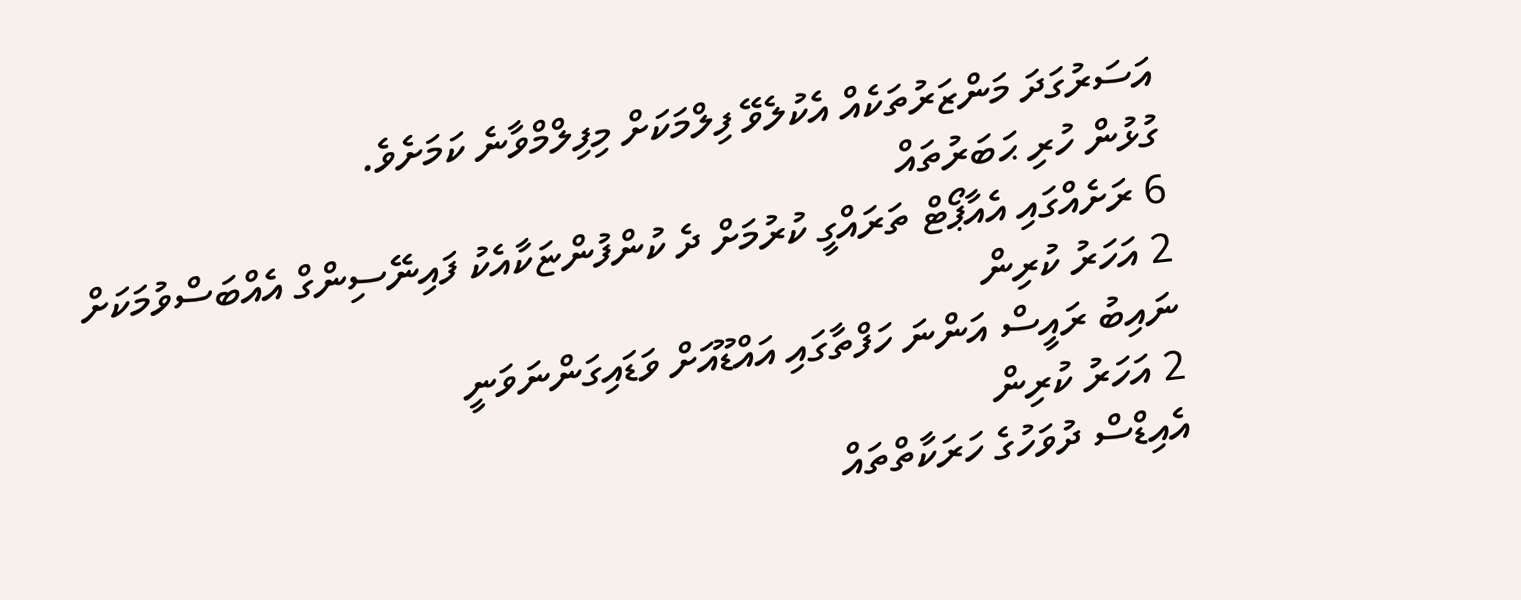އަސަރުގަދަ މަންޒަރުތަކެއް އެކުލެވޭ ފިލްމަކަށް މިފިލްމްވާނެ ކަމަށެވެ.
ގުޅުން ހުރި ޙަބަރުތައް
6 ރަށެއްގައި އެއާޕޯޓް ތަރައްގީ ކުރުމަށް ދެ ކުންފުންޏަކާއެކު ފައިނޭސިންގް އެއްބަސްވުމަކަށް
2 އަހަރު ކުރިން
ނައިބު ރައީސް އަންނަ ހަފްތާގައި އައްޑޫއަށް ވަޑައިގަންނަވަނީ
2 އަހަރު ކުރިން
އެއިޑްސް ދުވަހުގެ ހަރަކާތްތައް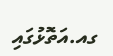ގއ.އަތޮޅުގައި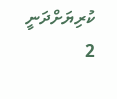ކުރިޔަށްދަނީ
2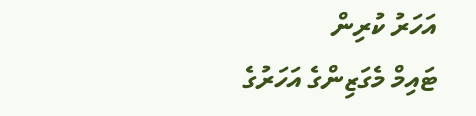އަހަރު ކުރިން
ޓައިމް މެގަޒިންގެ އަހަރުގެ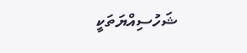ޝަހުސިއްޔަތަކީ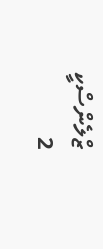ޒްލެންސްކީ
2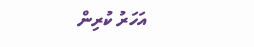އަހަރު ކުރިން